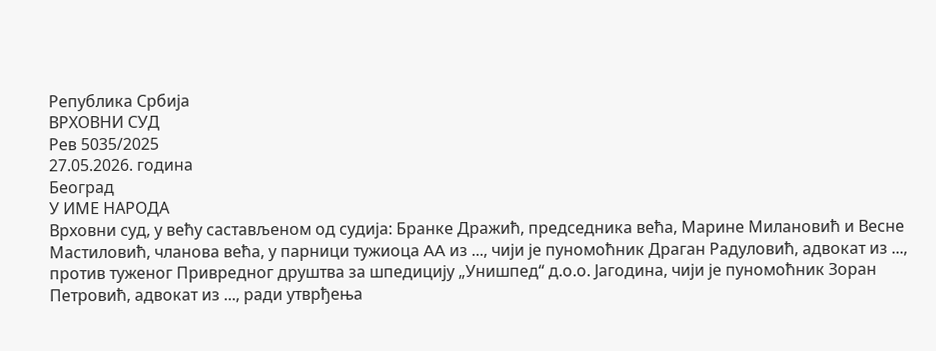Република Србија
ВРХОВНИ СУД
Рев 5035/2025
27.05.2026. година
Београд
У ИМЕ НАРОДА
Врховни суд, у већу састављеном од судија: Бранке Дражић, председника већа, Марине Милановић и Весне Мастиловић, чланова већа, у парници тужиоца AA из ..., чији је пуномоћник Драган Радуловић, адвокат из ..., против туженог Привредног друштва за шпедицију „Унишпед“ д.о.о. Јагодина, чији је пуномоћник Зоран Петровић, адвокат из ..., ради утврђења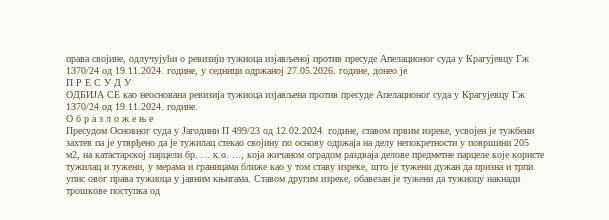права својине, одлучујући о ревизији тужиоца изјављеној против пресуде Апелационог суда у Крагујевцу Гж 1370/24 од 19.11.2024. године, у седници одржаној 27.05.2026. године, донео је
П Р Е С У Д У
ОДБИЈА СЕ као неоснована ревизија тужиоца изјављена против пресуде Апелационог суда у Крагујевцу Гж 1370/24 од 19.11.2024. године.
О б р а з л о ж е њ е
Пресудом Основног суда у Јагодини П 499/23 од 12.02.2024. године, ставом првим изреке, усвојен је тужбени захтев па је утврђено да је тужилац стекао својину по основу одржаја на делу непокретности у површини 205 м2, на катастарској парцели бр. ... к.о. ..., која жичаном оградом раздваја делове предметне парцеле које користe тужилац и тужени, у мерама и границама ближе као у том ставу изреке, што је тужени дужан да призна и трпи упис овог права тужиоца у јавним књигама. Ставом другим изреке, обавезан је тужени да тужиоцу накнади трошкове поступка од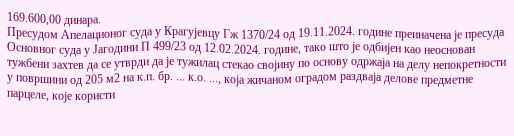169.600,00 динара.
Пресудом Апелационог суда у Крагујевцу Гж 1370/24 од 19.11.2024. године преиначена је пресуда Основног суда у Јагодини П 499/23 од 12.02.2024. године, тако што је одбијен као неоснован тужбени захтев да се утврди да је тужилац стекао својину по основу одржаја на делу непокретности у површини од 205 м2 на к.п. бр. ... к.о. ..., која жичаном оградом раздваја делове предметне парцеле, које користи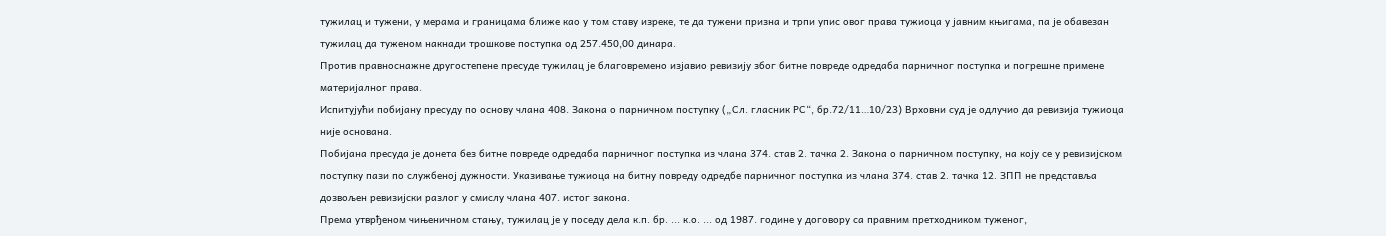тужилац и тужени, у мерама и границама ближе као у том ставу изреке, те да тужени призна и трпи упис овог права тужиоца у јавним књигама, па је обавезан тужилац да туженом накнади трошкове поступка од 257.450,00 динара.
Против правноснажне другостепене пресуде тужилац је благовремено изјавио ревизију због битне повреде одредаба парничног поступка и погрешне примене материјалног права.
Испитујући побијану пресуду по основу члана 408. Закона о парничном поступку („Сл. гласник РС“, бр.72/11…10/23) Врховни суд је одлучио да ревизија тужиоца није основана.
Побијана пресуда је донета без битне повреде одредаба парничног поступка из члана 374. став 2. тачка 2. Закона о парничном поступку, на коју се у ревизијском поступку пази по службеној дужности. Указивање тужиоца на битну повреду одредбе парничног поступка из члана 374. став 2. тачка 12. ЗПП не представља дозвољен ревизијски разлог у смислу члана 407. истог закона.
Према утврђеном чињеничном стању, тужилац је у поседу дела к.п. бр. ... к.о. ... од 1987. године у договору са правним претходником туженог,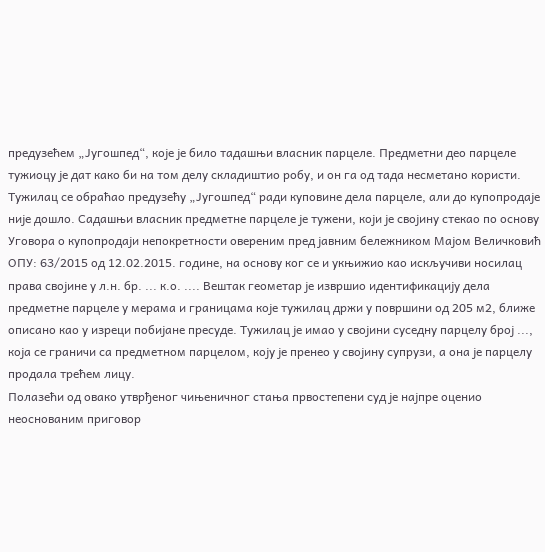предузећем „Југошпед“, које је било тадашњи власник парцеле. Предметни део парцеле тужиоцу је дат како би на том делу складиштио робу, и он га од тада несметано користи. Тужилац се обраћао предузећу „Југошпед“ ради куповине дела парцеле, али до купопродаје није дошло. Садашњи власник предметне парцеле је тужени, који је својину стекао по основу Уговора о купопродаји непокретности овереним пред јавним бележником Мајом Величковић ОПУ: 63/2015 од 12.02.2015. године, на основу ког се и укњижио као искључиви носилац права својине у л.н. бр. ... к.о. .... Вештак геометар је извршио идентификацију дела предметне парцеле у мерама и границама које тужилац држи у површини од 205 м2, ближе описано као у изреци побијане пресуде. Тужилац је имао у својини суседну парцелу број ..., која се граничи са предметном парцелом, коју је пренео у својину супрузи, а она је парцелу продала трећем лицу.
Полазећи од овако утврђеног чињеничног стања првостепени суд је најпре оценио неоснованим приговор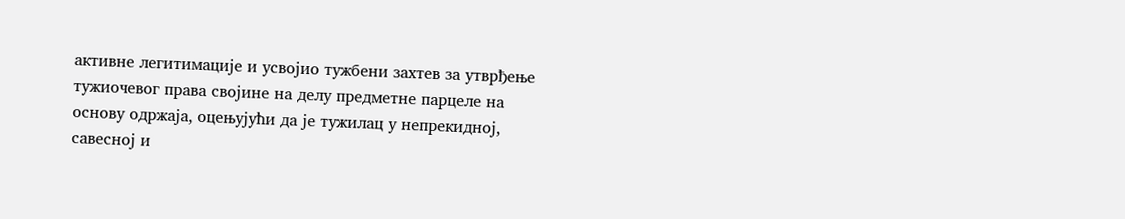активне легитимације и усвојио тужбени захтев за утврђење тужиочевог права својине на делу предметне парцеле на основу одржаја, оцењујући да је тужилац у непрекидној, савесној и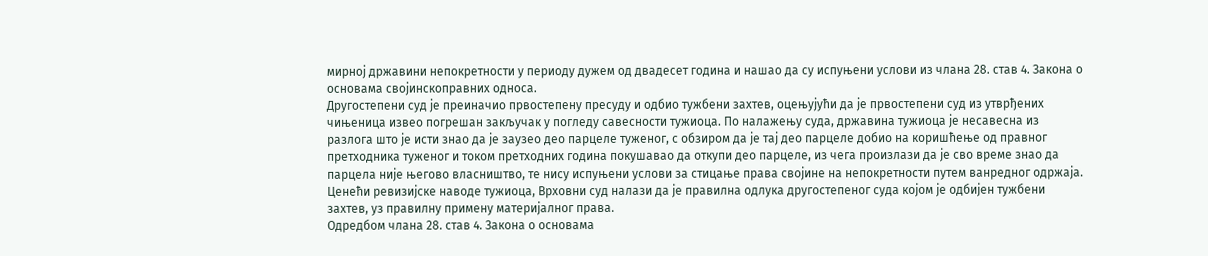мирној државини непокретности у периоду дужем од двадесет година и нашао да су испуњени услови из члана 28. став 4. Закона о основама својинскоправних односа.
Другостепени суд је преиначио првостепену пресуду и одбио тужбени захтев, оцењујући да је првостепени суд из утврђених чињеница извео погрешан закључак у погледу савесности тужиоца. По налажењу суда, државина тужиоца је несавесна из разлога што је исти знао да је заузео део парцеле туженог, с обзиром да је тај део парцеле добио на коришћење од правног претходника туженог и током претходних година покушавао да откупи део парцеле, из чега произлази да је сво време знао да парцела није његово власништво, те нису испуњени услови за стицање права својине на непокретности путем ванредног одржаја.
Ценећи ревизијске наводе тужиоца, Врховни суд налази да је правилна одлука другостепеног суда којом је одбијен тужбени захтев, уз правилну примену материјалног права.
Одредбом члана 28. став 4. Закона о основама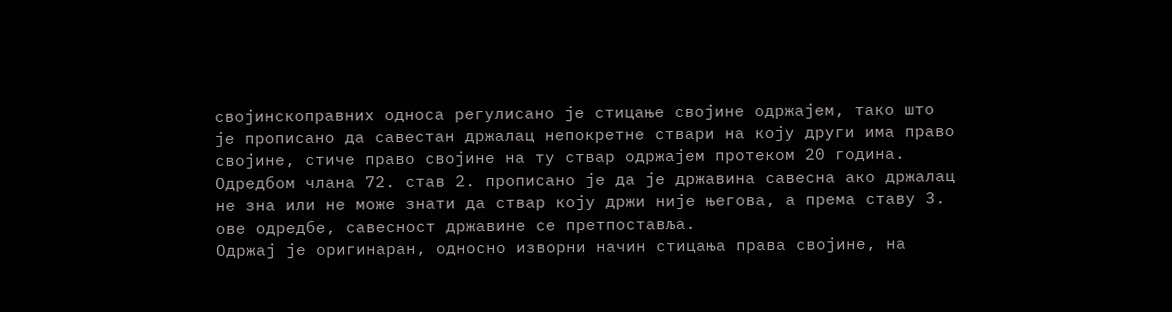својинскоправних односа регулисано је стицање својине одржајем, тако што је прописано да савестан држалац непокретне ствари на коју други има право својине, стиче право својине на ту ствар одржајем протеком 20 година. Одредбом члана 72. став 2. прописано је да је државина савесна ако држалац не зна или не може знати да ствар коју држи није његова, а према ставу 3. ове одредбе, савесност државине се претпоставља.
Одржај је оригинаран, односно изворни начин стицања права својине, на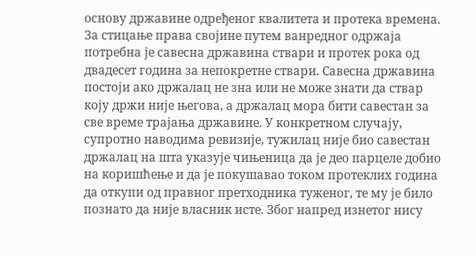основу државине одређеног квалитета и протека времена. За стицање права својине путем ванредног одржаја потребна је савесна државина ствари и протек рока од двадесет година за непокретне ствари. Савесна државина постоји ако држалац не зна или не може знати да ствар коју држи није његова, а држалац мора бити савестан за све време трајања државине. У конкретном случају, супротно наводима ревизије, тужилац није био савестан држалац на шта указује чињеница да је део парцеле добио на коришћење и да је покушавао током протеклих година да откупи од правног претходника туженог, те му је било познато да није власник исте. Због напред изнетог нису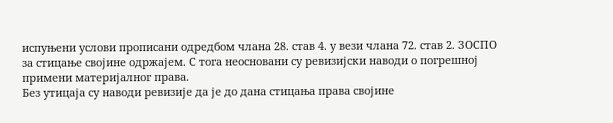испуњени услови прописани одредбом члана 28. став 4. у вези члана 72. став 2. ЗОСПО за стицање својине одржајем. С тога неосновани су ревизијски наводи о погрешној примени материјалног права.
Без утицаја су наводи ревизије да је до дана стицања права својине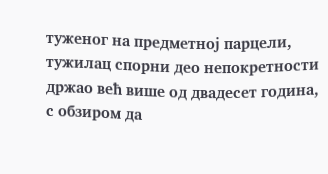туженог на предметној парцели, тужилац спорни део непокретности држао већ више од двадесет година, с обзиром да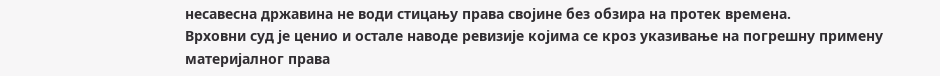несавесна државина не води стицању права својине без обзира на протек времена.
Врховни суд је ценио и остале наводе ревизије којима се кроз указивање на погрешну примену материјалног права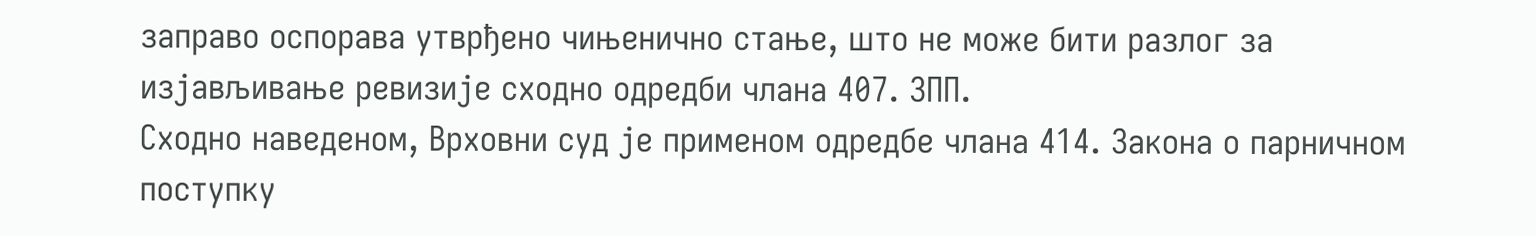заправо оспорава утврђено чињенично стање, што не може бити разлог за изјављивање ревизије сходно одредби члана 407. ЗПП.
Сходно наведеном, Врховни суд је применом одредбе члана 414. Закона о парничном поступку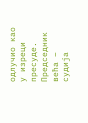одлучио као у изреци пресуде.
Председник већа – судија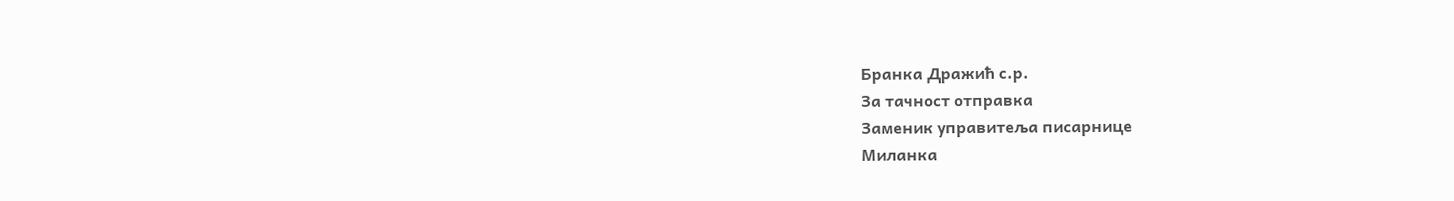Бранка Дражић с.р.
За тачност отправка
Заменик управитеља писарнице
Миланка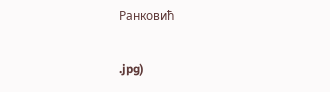Ранковић

.jpg)